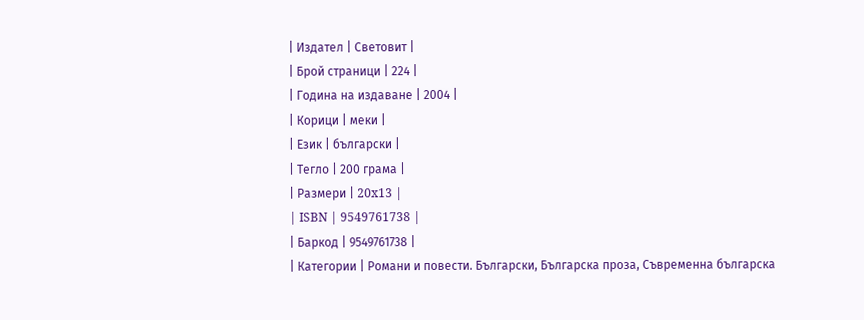| Издател | Световит |
| Брой страници | 224 |
| Година на издаване | 2004 |
| Корици | меки |
| Език | български |
| Тегло | 200 грама |
| Размери | 20x13 |
| ISBN | 9549761738 |
| Баркод | 9549761738 |
| Категории | Романи и повести. Български, Българска проза, Съвременна българска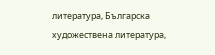литература, Българска художествена литература,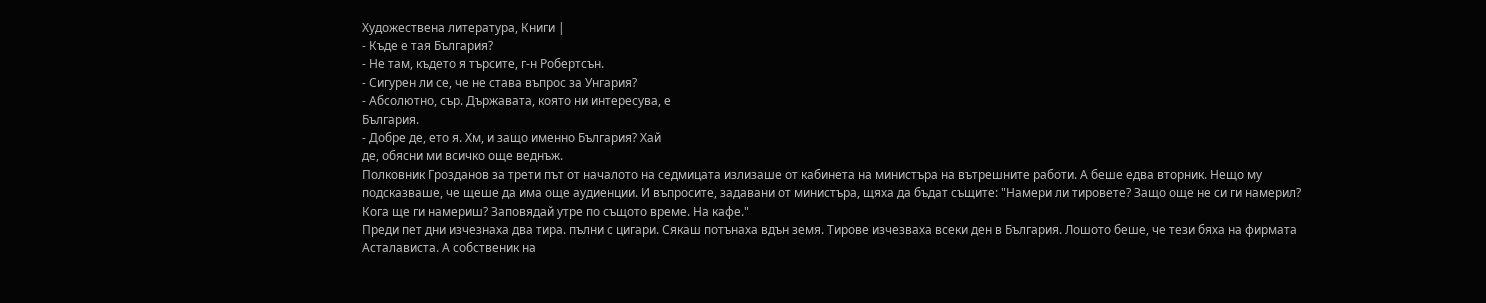Художествена литература, Книги |
- Къде е тая България?
- Не там, където я търсите, г-н Робертсън.
- Сигурен ли се, че не става въпрос за Унгария?
- Абсолютно, сър. Държавата, която ни интересува, е
България.
- Добре де, ето я. Хм, и защо именно България? Хай
де, обясни ми всичко още веднъж.
Полковник Грозданов за трети път от началото на седмицата излизаше от кабинета на министъра на вътрешните работи. А беше едва вторник. Нещо му подсказваше, че щеше да има още аудиенции. И въпросите, задавани от министъра, щяха да бъдат същите: "Намери ли тировете? Защо още не си ги намерил? Кога ще ги намериш? Заповядай утре по същото време. На кафе."
Преди пет дни изчезнаха два тира. пълни с цигари. Сякаш потънаха вдън земя. Тирове изчезваха всеки ден в България. Лошото беше, че тези бяха на фирмата Асталависта. А собственик на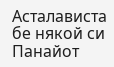Асталависта бе някой си Панайот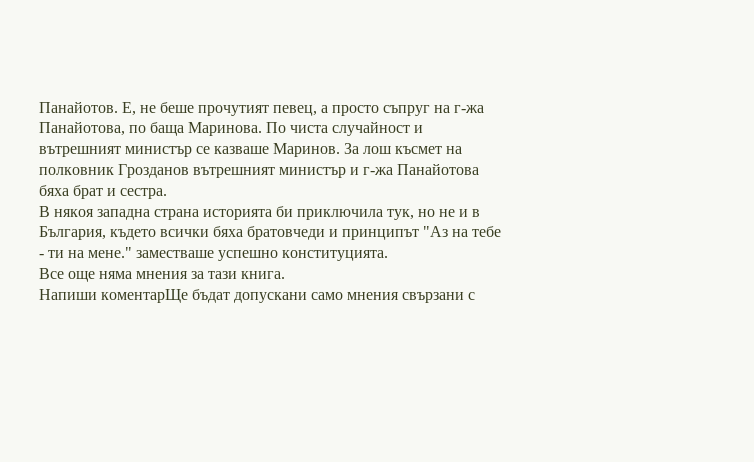Панайотов. Е, не беше прочутият певец, а просто съпруг на г-жа Панайотова, по баща Маринова. По чиста случайност и вътрешният министър се казваше Маринов. За лош късмет на полковник Грозданов вътрешният министър и г-жа Панайотова бяха брат и сестра.
В някоя западна страна историята би приключила тук, но не и в България, където всички бяха братовчеди и принципът "Аз на тебе - ти на мене." заместваше успешно конституцията.
Все още няма мнения за тази книга.
Напиши коментарЩе бъдат допускани само мнения свързани с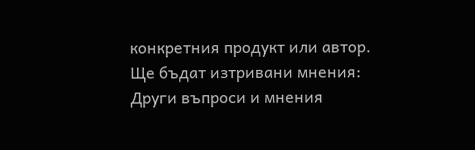конкретния продукт или автор.
Ще бъдат изтривани мнения:
Други въпроси и мнения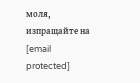моля, изпращайте на [email protected]